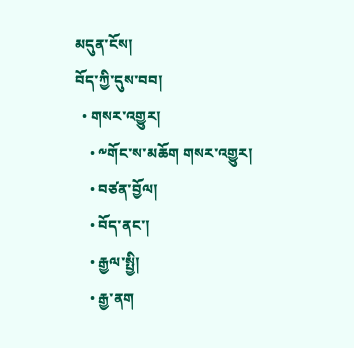མདུན་ངོས།
བོད་ཀྱི་དུས་བབ།
  • གསར་འགྱུར།
    • ༸གོང་ས་མཆོག གསར་འགྱུར།
    • བཙན་བྱོལ།
    • བོད་ནང་།
    • རྒྱལ་སྤྱི།
    • རྒྱ་ནག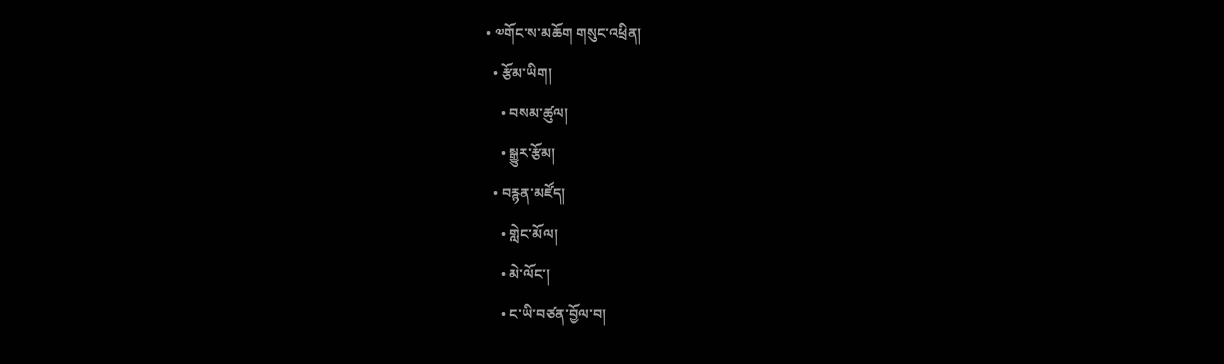• ༧གོང་ས་མཆོག གསུང་འཕྲིན།
  • རྩོམ་ཡིག།
    • བསམ་ཚུལ།
    • སྒྱུར་རྩོམ།
  • བརྙན་མཛོད།
    • གླེང་མོལ།
    • མེ་ལོང་།
    • ང་ཡི་བཙན་བྱོལ་བ།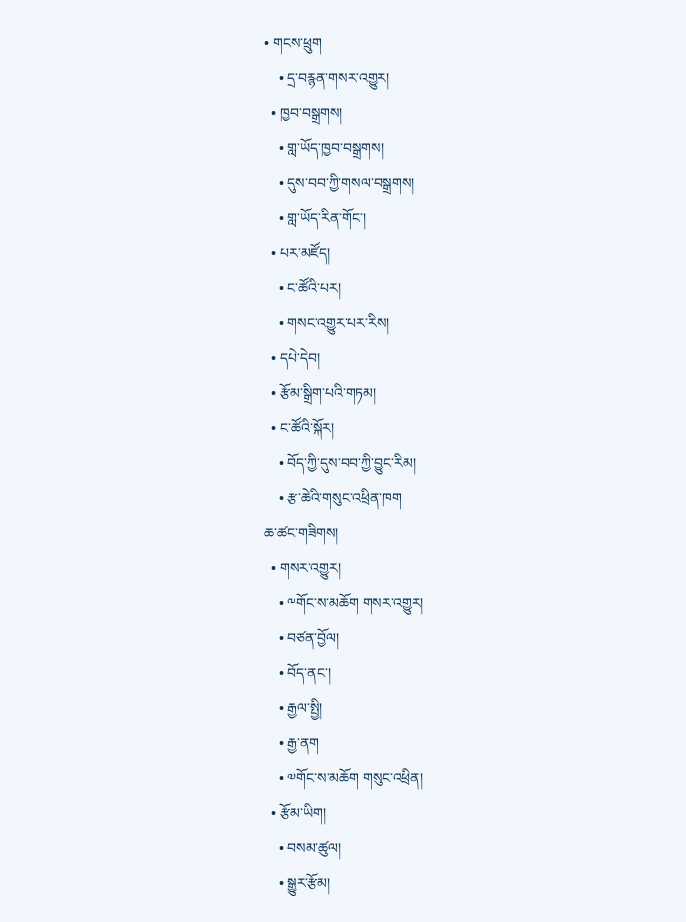• གངས་ཕྲུག
    • དྲ་བརྙན་གསར་འགྱུར།
  • ཁྱབ་བསྒྲགས།
    • གླ་ཡོད་ཁྱབ་བསྒྲགས།
    • དུས་བབ་ཀྱི་གསལ་བསྒྲགས།
    • གླ་ཡོད་རིན་གོང་།
  • པར་མཛོད།
    • ང་ཚོའི་པར།
    • གསང་འགྱུར་པར་རིས།
  • དཔེ་དེབ།
  • རྩོམ་སྒྲིག་པའི་གཏམ།
  • ང་ཚོའི་སྐོར།
    • བོད་ཀྱི་དུས་བབ་ཀྱི་བྱུང་རིམ།
    • རྩ་ཆེའི་གསུང་འཕྲིན་ཁག
ཆ་ཚང་གཟིགས།
  • གསར་འགྱུར།
    • ༸གོང་ས་མཆོག གསར་འགྱུར།
    • བཙན་བྱོལ།
    • བོད་ནང་།
    • རྒྱལ་སྤྱི།
    • རྒྱ་ནག
    • ༧གོང་ས་མཆོག གསུང་འཕྲིན།
  • རྩོམ་ཡིག།
    • བསམ་ཚུལ།
    • སྒྱུར་རྩོམ།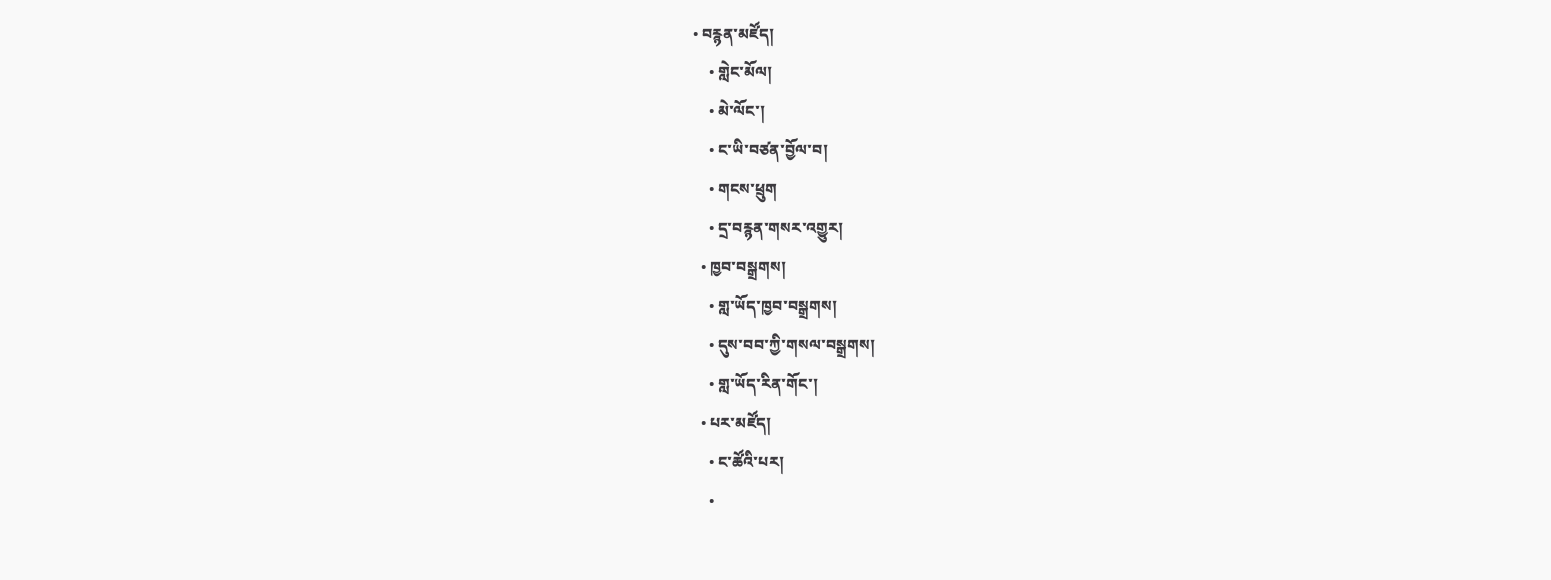• བརྙན་མཛོད།
    • གླེང་མོལ།
    • མེ་ལོང་།
    • ང་ཡི་བཙན་བྱོལ་བ།
    • གངས་ཕྲུག
    • དྲ་བརྙན་གསར་འགྱུར།
  • ཁྱབ་བསྒྲགས།
    • གླ་ཡོད་ཁྱབ་བསྒྲགས།
    • དུས་བབ་ཀྱི་གསལ་བསྒྲགས།
    • གླ་ཡོད་རིན་གོང་།
  • པར་མཛོད།
    • ང་ཚོའི་པར།
    •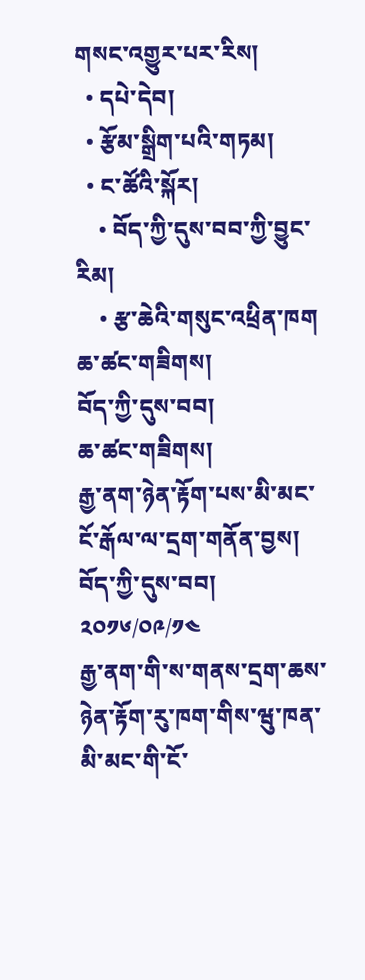གསང་འགྱུར་པར་རིས།
  • དཔེ་དེབ།
  • རྩོམ་སྒྲིག་པའི་གཏམ།
  • ང་ཚོའི་སྐོར།
    • བོད་ཀྱི་དུས་བབ་ཀྱི་བྱུང་རིམ།
    • རྩ་ཆེའི་གསུང་འཕྲིན་ཁག
ཆ་ཚང་གཟིགས།
བོད་ཀྱི་དུས་བབ།
ཆ་ཚང་གཟིགས།
རྒྱ་ནག་ཉེན་རྟོག་པས་མི་མང་ངོ་རྒོལ་ལ་དྲག་གནོན་བྱས།
བོད་ཀྱི་དུས་བབ།
༢༠༡༦/༠༩/༡༤
རྒྱ་ནག་གི་ས་གནས་དྲག་ཆས་ཉེན་རྟོག་རུ་ཁག་གིས་ཝུ་ཁན་མི་མང་གི་ངོ་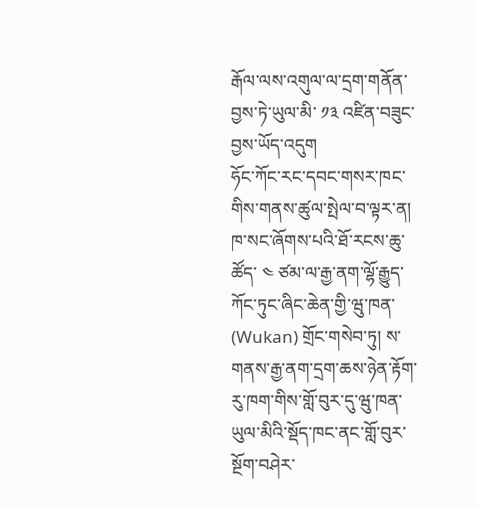རྒོལ་ལས་འགུལ་ལ་དྲག་གནོན་བྱས་ཏེ་ཡུལ་མི་ ༡༣ འཛིན་བཟུང་བྱས་ཡོད་འདུག
ཧོང་ཀོང་རང་དབང་གསར་ཁང་གིས་གནས་ཚུལ་སྤེལ་བ་ལྟར་ན། ཁ་སང་ཞོགས་པའི་ཐོ་རངས་ཆུ་ཚོད་ ༤ ཙམ་ལ་རྒྱ་ནག་ལྷོ་རྒྱུད་ཀོང་ཏུང་ཞིང་ཆེན་གྱི་ཝུ་ཁན་ (Wukan) གྲོང་གསེབ་ཏུ། ས་གནས་རྒྱ་ནག་དྲག་ཆས་ཉེན་རྟོག་རུ་ཁག་གིས་གློ་བུར་དུ་ཝུ་ཁན་ཡུལ་མིའི་སྡོད་ཁང་ནང་གློ་བུར་སྔོག་བཤེར་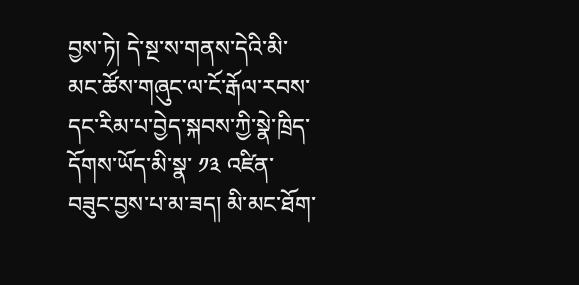བྱས་ཏེ། དེ་སྔ་ས་གནས་དེའི་མི་མང་ཚོས་གཞུང་ལ་ངོ་རྒོལ་རབས་དང་རིམ་པ་བྱེད་སྐབས་ཀྱི་སྣེ་ཁྲིད་དོགས་ཡོད་མི་སྣ་ ༡༣ འཛིན་བཟུང་བྱས་པ་མ་ཟད། མི་མང་ཐོག་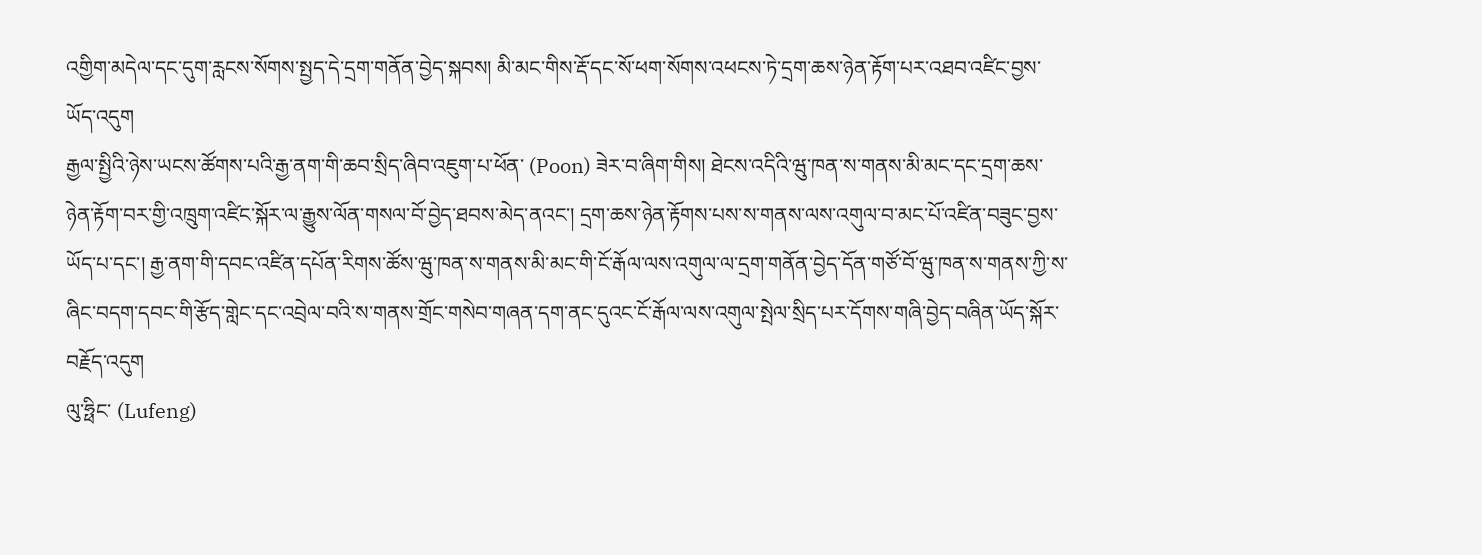འགྱིག་མདེལ་དང་དུག་རླངས་སོགས་སྤྱད་དེ་དྲག་གནོན་བྱེད་སྐབས། མི་མང་གིས་རྡོ་དང་སོ་ཕག་སོགས་འཕངས་ཏེ་དྲག་ཆས་ཉེན་རྟོག་པར་འཐབ་འཛིང་བྱས་ཡོད་འདུག
རྒྱལ་སྤྱིའི་ཉེས་ཡངས་ཚོགས་པའི་རྒྱ་ནག་གི་ཆབ་སྲིད་ཞིབ་འཇུག་པ་ཕོན་ (Poon) ཟེར་བ་ཞིག་གིས། ཐེངས་འདིའི་ཝུ་ཁན་ས་གནས་མི་མང་དང་དྲག་ཆས་ཉེན་རྟོག་བར་གྱི་འཁྲུག་འཛིང་སྐོར་ལ་རྒྱུས་ལོན་གསལ་བོ་བྱེད་ཐབས་མེད་ནའང་། དྲག་ཆས་ཉེན་རྟོགས་པས་ས་གནས་ལས་འགུལ་བ་མང་པོ་འཛིན་བཟུང་བྱས་ཡོད་པ་དང་། རྒྱ་ནག་གི་དབང་འཛིན་དཔོན་རིགས་ཚོས་ཝུ་ཁན་ས་གནས་མི་མང་གི་ངོ་རྒོལ་ལས་འགུལ་ལ་དྲག་གནོན་བྱེད་དོན་གཙོ་བོ་ཝུ་ཁན་ས་གནས་ཀྱི་ས་ཞིང་བདག་དབང་གི་རྩོད་གླེང་དང་འབྲེལ་བའི་ས་གནས་གྲོང་གསེབ་གཞན་དག་ནང་དུའང་ངོ་རྒོལ་ལས་འགུལ་སྤེལ་སྲིད་པར་དོགས་གཞི་བྱེད་བཞིན་ཡོད་སྐོར་བརྗོད་འདུག
ལུ་ཧྥིང་ (Lufeng)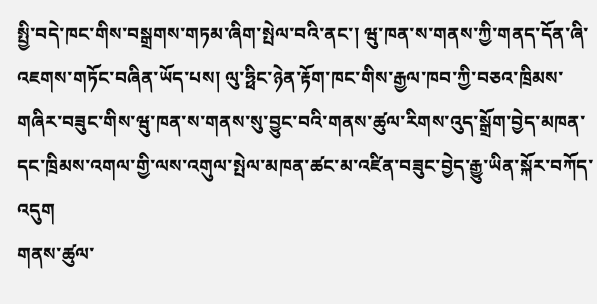སྤྱི་བདེ་ཁང་གིས་བསྒྲགས་གཏམ་ཞིག་སྤེལ་བའི་ནང་། ཝུ་ཁན་ས་གནས་ཀྱི་གནད་དོན་ཞི་འཇགས་གཏོང་བཞིན་ཡོད་པས། ལུ་ཧྥིང་ཉེན་རྟོག་ཁང་གིས་རྒྱལ་ཁབ་ཀྱི་བཅའ་ཁྲིམས་གཞིར་བཟུང་གིས་ཝུ་ཁན་ས་གནས་སུ་བྱུང་བའི་གནས་ཚུལ་རིགས་འུད་སྒྲོག་བྱེད་མཁན་དང་ཁྲིམས་འགལ་གྱི་ལས་འགུལ་སྤེལ་མཁན་ཚང་མ་འཛིན་བཟུང་བྱེད་རྒྱུ་ཡིན་སྐོར་བཀོད་འདུག
གནས་ཚུལ་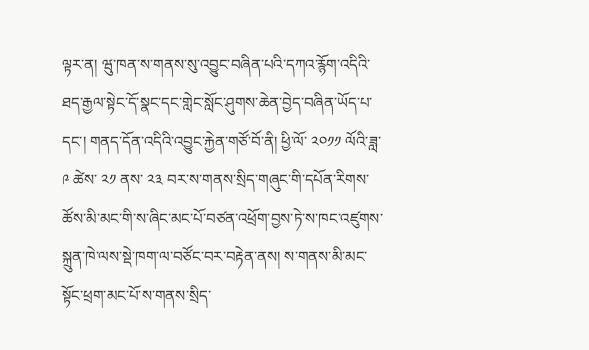ལྟར་ན། ཝུ་ཁན་ས་གནས་སུ་འབྱུང་བཞིན་པའི་དཀའ་རྙོག་འདིའི་ཐད་རྒྱལ་སྟེང་དོ་སྣང་དང་གླེང་སློང་ཤུགས་ཆེན་བྱེད་བཞིན་ཡོད་པ་དང་། གནད་དོན་འདིའི་འབྱུང་རྐྱེན་གཙོ་བོ་ནི། ཕྱི་ལོ་ ༢༠༡༡ ལོའི་ཟླ་ ༩ ཚེས་ ༢༡ ནས་ ༢༣ བར་ས་གནས་སྲིད་གཞུང་གི་དཔོན་རིགས་ཚོས་མི་མང་གི་ས་ཞིང་མང་པོ་བཙན་འཕྲོག་བྱས་ཏེ་ས་ཁང་འཛུགས་སྐྲུན་ཁེ་ལས་སྡེ་ཁག་ལ་བཙོང་བར་བརྟེན་ནས། ས་གནས་མི་མང་སྟོང་ཕྲག་མང་པོ་ས་གནས་སྲིད་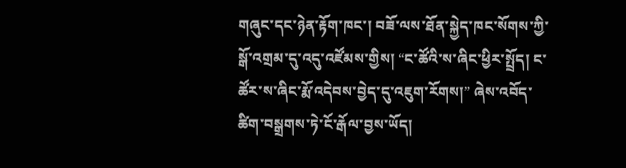གཞུང་དང་ཉེན་རྟོག་ཁང་། བཟོ་ལས་ཐོན་སྐྱེད་ཁང་སོགས་ཀྱི་སྒོ་འགྲམ་དུ་འདུ་འཛོམས་གྱིས། “ང་ཚོའི་ས་ཞིང་ཕྱིར་སྤྲོད། ང་ཚོར་ས་ཞིང་རྨོ་འདེབས་བྱེད་དུ་འཇུག་རོགས།” ཞེས་འབོད་ཚིག་བསྒྲགས་ཏེ་ངོ་རྒོལ་བྱས་ཡོད།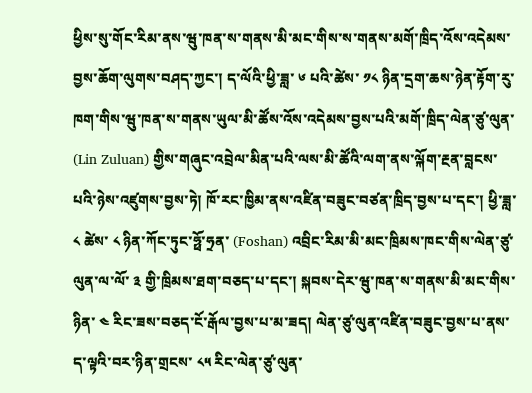ཕྱིས་སུ་གོང་རིམ་ནས་ཝུ་ཁན་ས་གནས་མི་མང་གིས་ས་གནས་མགོ་ཁྲིད་འོས་འདེམས་བྱས་ཆོག་ལུགས་བཤད་ཀྱང་། ད་ལོའི་ཕྱི་ཟླ་ ༦ པའི་ཚེས་ ༡༨ ཉིན་དྲག་ཆས་ཉེན་རྟོག་རུ་ཁག་གིས་ཝུ་ཁན་ས་གནས་ཡུལ་མི་ཚོས་འོས་འདེམས་བྱས་པའི་མགོ་ཁྲིད་ལེན་ཙུ་ལུན་ (Lin Zuluan) གྱིས་གཞུང་འབྲེལ་མིན་པའི་ལས་མི་ཚོའི་ལག་ནས་ལྐོག་རྔན་བླངས་པའི་ཉེས་འཛུགས་བྱས་ཏེ། ཁོ་རང་ཁྱིམ་ནས་འཛིན་བཟུང་བཙན་ཁྲིད་བྱས་པ་དང་། ཕྱི་ཟླ་ ༨ ཚེས་ ༨ ཉིན་ཀོང་ཏུང་ཧྥོ་ཧྲན་ (Foshan) འབྲིང་རིམ་མི་མང་ཁྲིམས་ཁང་གིས་ལེན་ཙུ་ལུན་ལ་ལོ་ ༣ གྱི་ཁྲིམས་ཐག་བཅད་པ་དང་། སྐབས་དེར་ཝུ་ཁན་ས་གནས་མི་མང་གིས་ཉིན་ ༤ རིང་ཟས་བཅད་ངོ་རྒོལ་བྱས་པ་མ་ཟད། ལེན་ཙུ་ལུན་འཛིན་བཟུང་བྱས་པ་ནས་ད་ལྟའི་བར་ཉིན་གྲངས་ ༨༥ རིང་ལེན་ཙུ་ལུན་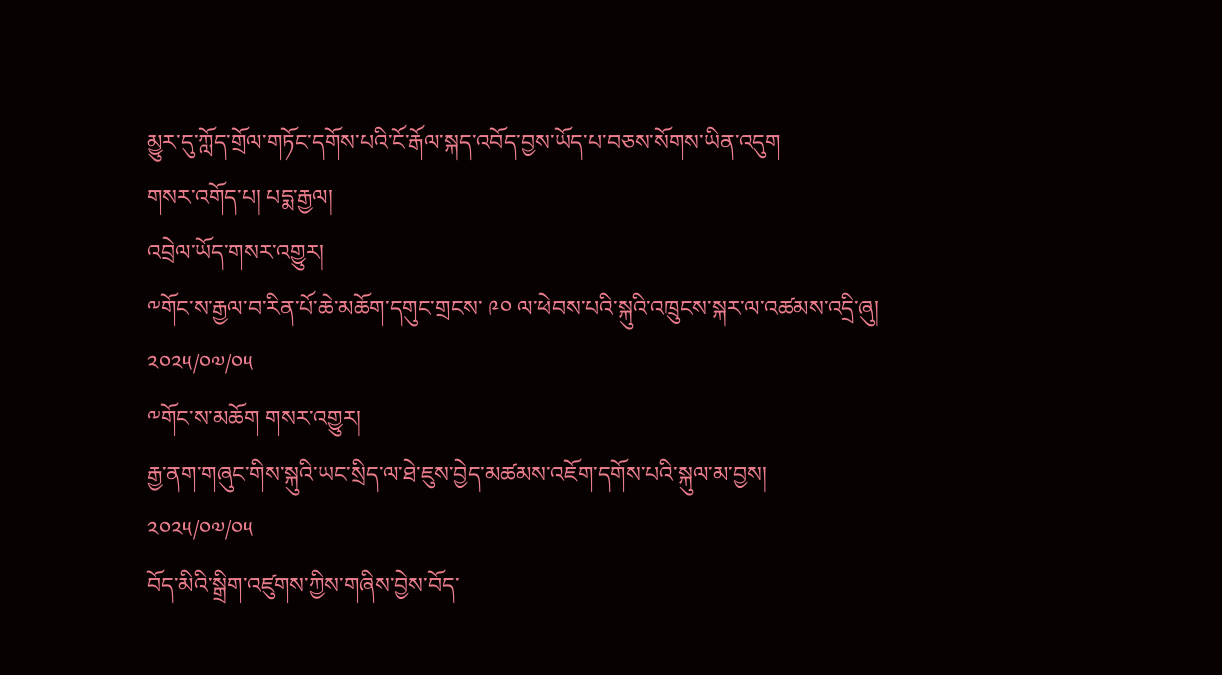མྱུར་དུ་ཀློད་གྲོལ་གཏོང་དགོས་པའི་ངོ་རྒོལ་སྐད་འབོད་བྱས་ཡོད་པ་བཅས་སོགས་ཡིན་འདུག
གསར་འགོད་པ། པདྨ་རྒྱལ།
འབྲེལ་ཡོད་གསར་འགྱུར།
༸གོང་ས་རྒྱལ་བ་རིན་པོ་ཆེ་མཆོག་དགུང་གྲངས་ ༩༠ ལ་ཕེབས་པའི་སྐུའི་འཁྲུངས་སྐར་ལ་འཚམས་འདྲི་ཞུ།
༢༠༢༥/༠༧/༠༥
༸གོང་ས་མཆོག གསར་འགྱུར།
རྒྱ་ནག་གཞུང་གིས་སྐུའི་ཡང་སྲིད་ལ་ཐེ་ཇུས་བྱེད་མཚམས་འཇོག་དགོས་པའི་སྐུལ་མ་བྱས།
༢༠༢༥/༠༧/༠༥
བོད་མིའི་སྒྲིག་འཛུགས་ཀྱིས་གཞིས་བྱེས་བོད་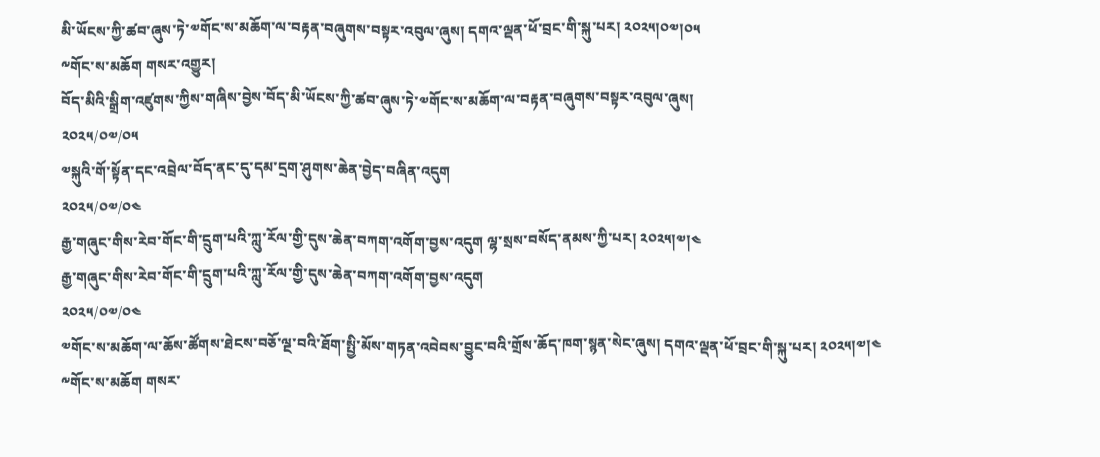མི་ཡོངས་ཀྱི་ཚབ་ཞུས་ཏེ་༧གོང་ས་མཆོག་ལ་བརྟན་བཞུགས་བསྟར་འབུལ་ཞུས། དགའ་ལྡན་ཕོ་བྲང་གི་སྐུ་པར། ༢༠༢༥།༠༧།༠༥
༸གོང་ས་མཆོག གསར་འགྱུར།
བོད་མིའི་སྒྲིག་འཛུགས་ཀྱིས་གཞིས་བྱེས་བོད་མི་ཡོངས་ཀྱི་ཚབ་ཞུས་ཏེ་༧གོང་ས་མཆོག་ལ་བརྟན་བཞུགས་བསྟར་འབུལ་ཞུས།
༢༠༢༥/༠༧/༠༥
༧སྐུའི་གོ་སྟོན་དང་འབྲེལ་བོད་ནང་དུ་དམ་དྲག་ཤུགས་ཆེན་བྱེད་བཞིན་འདུག
༢༠༢༥/༠༧/༠༤
རྒྱ་གཞུང་གིས་རེབ་གོང་གི་དྲུག་པའི་ཀླུ་རོལ་གྱི་དུས་ཆེན་བཀག་འགོག་བྱས་འདུག ལྷ་སྲས་བསོད་ནམས་ཀྱི་པར། ༢༠༢༥།༧།༤
རྒྱ་གཞུང་གིས་རེབ་གོང་གི་དྲུག་པའི་ཀླུ་རོལ་གྱི་དུས་ཆེན་བཀག་འགོག་བྱས་འདུག
༢༠༢༥/༠༧/༠༤
༧གོང་ས་མཆོག་ལ་ཆོས་ཚོགས་ཐེངས་བཅོ་ལྔ་བའི་ཐོག་སྤྱི་མོས་གཏན་འབེབས་བྱུང་བའི་གྲོས་ཆོད་ཁག་སྙན་སེང་ཞུས། དགའ་ལྡན་ཕོ་བྲང་གི་སྐུ་པར། ༢༠༢༥།༧།༤
༸གོང་ས་མཆོག གསར་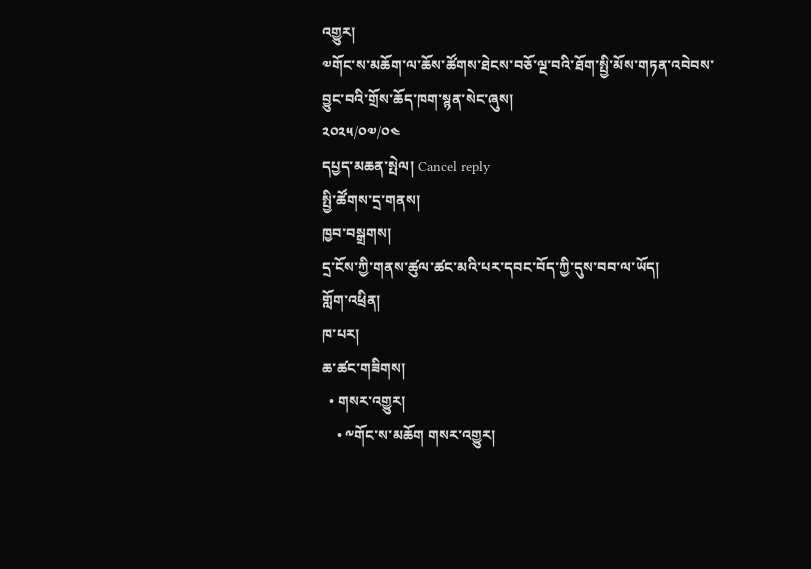འགྱུར།
༧གོང་ས་མཆོག་ལ་ཆོས་ཚོགས་ཐེངས་བཅོ་ལྔ་བའི་ཐོག་སྤྱི་མོས་གཏན་འབེབས་བྱུང་བའི་གྲོས་ཆོད་ཁག་སྙན་སེང་ཞུས།
༢༠༢༥/༠༧/༠༤
དཔྱད་མཆན་སྤེལ། Cancel reply
སྤྱི་ཚོགས་དྲ་གནས།
ཁྱབ་བསྒྲགས།
དྲ་ངོས་ཀྱི་གནས་ཚུལ་ཚང་མའི་པར་དབང་བོད་ཀྱི་དུས་བབ་ལ་ཡོད།
གློག་འཕྲིན།
ཁ་པར།
ཆ་ཚང་གཟིགས།
  • གསར་འགྱུར།
    • ༸གོང་ས་མཆོག གསར་འགྱུར།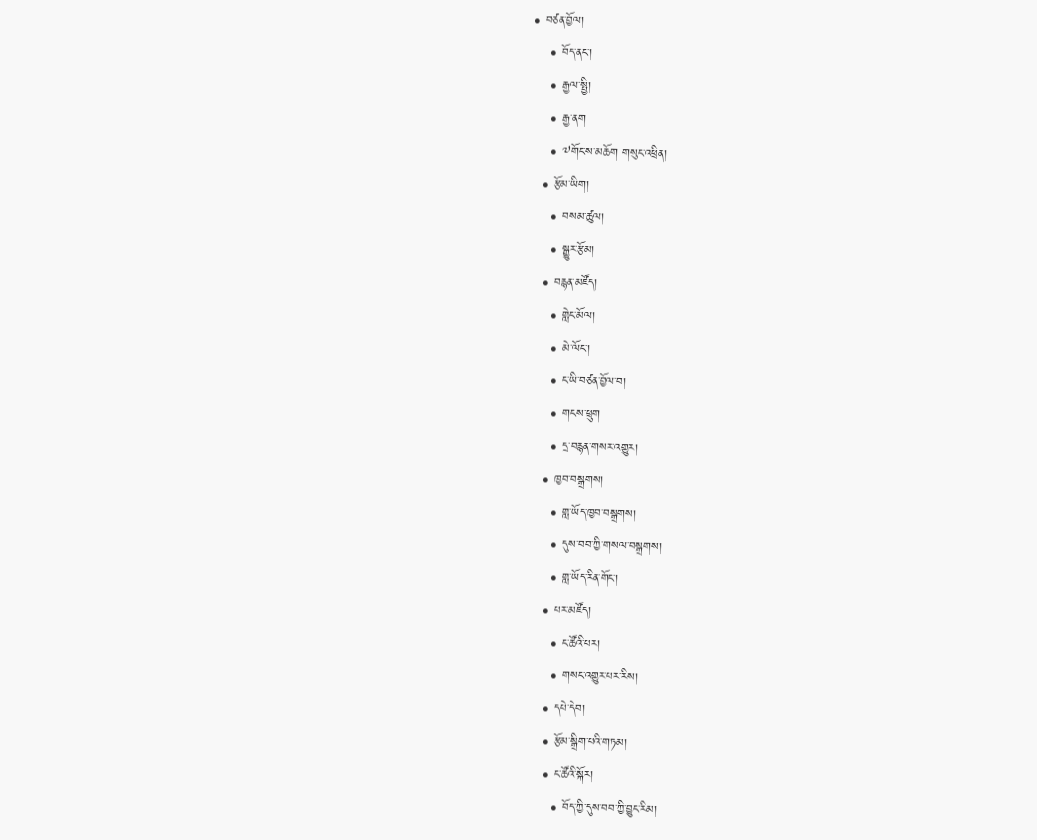• བཙན་བྱོལ།
    • བོད་ནང་།
    • རྒྱལ་སྤྱི།
    • རྒྱ་ནག
    • ༧གོང་ས་མཆོག གསུང་འཕྲིན།
  • རྩོམ་ཡིག།
    • བསམ་ཚུལ།
    • སྒྱུར་རྩོམ།
  • བརྙན་མཛོད།
    • གླེང་མོལ།
    • མེ་ལོང་།
    • ང་ཡི་བཙན་བྱོལ་བ།
    • གངས་ཕྲུག
    • དྲ་བརྙན་གསར་འགྱུར།
  • ཁྱབ་བསྒྲགས།
    • གླ་ཡོད་ཁྱབ་བསྒྲགས།
    • དུས་བབ་ཀྱི་གསལ་བསྒྲགས།
    • གླ་ཡོད་རིན་གོང་།
  • པར་མཛོད།
    • ང་ཚོའི་པར།
    • གསང་འགྱུར་པར་རིས།
  • དཔེ་དེབ།
  • རྩོམ་སྒྲིག་པའི་གཏམ།
  • ང་ཚོའི་སྐོར།
    • བོད་ཀྱི་དུས་བབ་ཀྱི་བྱུང་རིམ།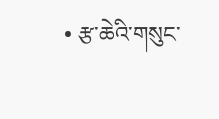• རྩ་ཆེའི་གསུང་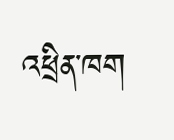འཕྲིན་ཁག